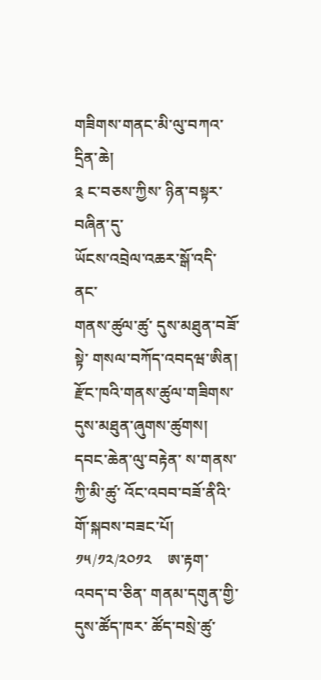གཟིགས་གནང་མི་ལུ་བཀའ་དྲིན་ཆེ།
༉ ང་བཅས་ཀྱིས་ ཉིན་བསྟར་བཞིན་དུ་
ཡོངས་འབྲེལ་འཆར་སྒོ་འདི་ནང་
གནས་ཚུལ་ཚུ་ དུས་མཐུན་བཟོ་སྟེ་ གསལ་བཀོད་འབདཝ་ཨིན།
རྫོང་ཁའི་གནས་ཚུལ་གཟིགས་ དུས་མཐུན་ཞུགས་ཚུགས།
དབང་ཆེན་ལུ་བརྟེན་ ས་གནས་ཀྱི་མི་ཚུ་ འོང་འབབ་བཟོ་ནིའི་ གོ་སྐབས་བཟང་པོ།
༡༥/༡༢/༢༠༡༢    ཨ་རྟག་འབད་བ་ཅིན་ གནམ་དགུན་གྱི་དུས་ཚོད་ཁར་ ཚོད་བསྲེ་ཚུ་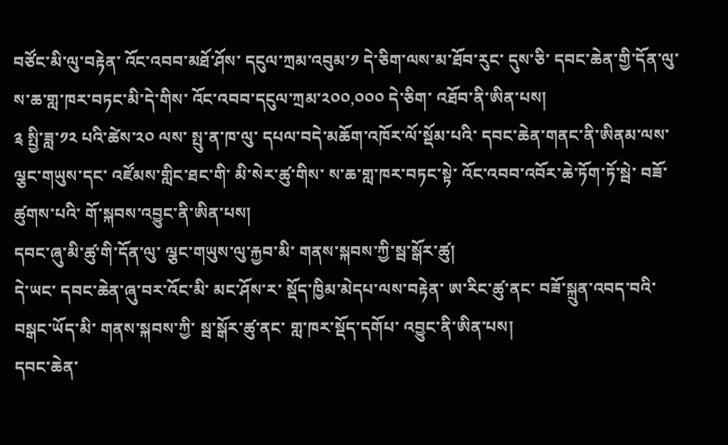བཙོང་མི་ལུ་བརྟེན་ འོང་འབབ་མཐོ་ཤོས་ དངུལ་ཀྲམ་འབུམ་༡ དེ་ཅིག་ལས་མ་ཐོབ་རུང་ དུས་ཅི་ དབང་ཆེན་གྱི་དོན་ལུ་ ས་ཆ་གླ་ཁར་བཏང་མི་དེ་གིས་ འོང་འབབ་དངུལ་ཀྲམ་༢༠༠,༠༠༠ དེ་ཅིག་ འཐོབ་ནི་ཨིན་པས།
༉ སྤྱི་ཟླ་༡༢ པའི་ཚེས་༢༠ ལས་ སྤུ་ན་ཁ་ལུ་ དཔལ་བདེ་མཆོག་འཁོར་ལོ་སྡོམ་པའི་ དབང་ཆེན་གནང་ནི་ཨིནམ་ལས་ ལྕང་གཡུས་དང་ འཛོམས་གླིང་ཐང་གི་ མི་སེར་ཚུ་གིས་ ས་ཆ་གླ་ཁར་བཏང་སྟེ་ འོང་འབབ་འབོར་ཆེ་ཏོག་ཏོ་སྦེ་ བཟོ་ཚུགས་པའི་ གོ་སྐབས་འབྱུང་ནི་ཨིན་པས།
དབང་ཞུ་མི་ཚུ་གི་དོན་ལུ་ ལྕང་གཡུས་ལུ་རྐྱབ་མི་ གནས་སྐབས་ཀྱི་སྦ་སྒོར་ཚུ།
དེ་ཡང་ དབང་ཆེན་ཞུ་བར་འོང་མི་ མང་ཤོས་ར་ སྡོད་ཁྱིམ་མེདཔ་ལས་བརྟེན་ ཨ་རིང་ཚུ་ནང་ བཟོ་སྐྲུན་འབད་བའི་བསྒང་ཡོད་མི་ གནས་སྐབས་ཀྱི་ སྦ་སྒོར་ཚུ་ནང་ གླ་ཁར་སྡོད་དགོཔ་ འབྱུང་ནི་ཨིན་པས།
དབང་ཆེན་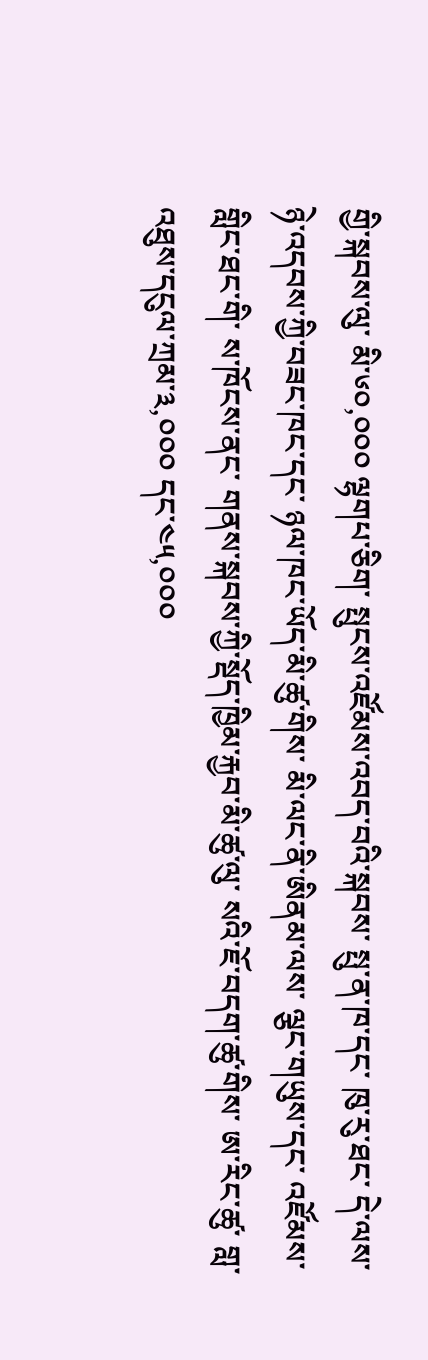གྱི་སྐབས་ལུ་ མི་༦༠,༠༠༠ ལྷགཔ་ཅིག་ སྤུངས་འཛོམས་འབད་བའི་སྐབས་ སྤུ་ན་ཁ་དང་ ཁུ་རུ་ཐང་ དེ་ལས་ ཉེ་འདབས་ཀྱི་བཟང་ཁང་དང་ ཉལ་ཁང་ཡོད་མི་ཚུ་གིས་ མི་ལང་ནི་ཨིནམ་ལས་ ལྕང་གཡུས་དང་ འཛོམས་གླིང་ཐང་གི་ ས་ཁོངས་ནང་ གནས་སྐབས་ཀྱི་སྡོད་ཁྱིམ་རྐྱབ་མི་ཚུ་ལུ་ སའི་ཇོ་བདག་ཚུ་གིས་ ཨ་རིང་ཚུ་ གླ་འཐུས་དངུལ་ཀྲམ་༣,༠༠༠ དང་༤༥,༠༠༠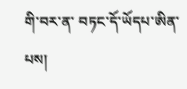གི་བར་ན་ བཏང་དོ་ཡོདཔ་ཨིན་པས།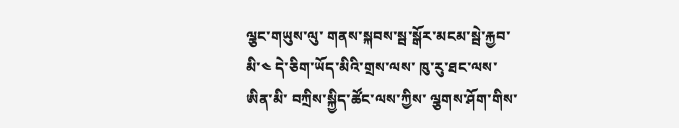ལྕང་གཡུས་ལུ་ གནས་སྐབས་སྦ་སྒོར་མངམ་སྦེ་རྐྱབ་མི་༤ དེ་ཅིག་ཡོད་མིའི་གྲས་ལས་ ཁུ་རུ་ཐང་ལས་ཨིན་མི་ བཀྲིས་སྐྱིད་ཚོང་ལས་ཀྱིས་ ལྕགས་ཤོག་གིས་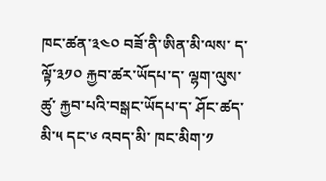ཁང་ཚན་༣༤༠ བཟོ་ནི་ཨིན་མི་ལས་ ད་ལྟོ་༣༡༠ རྐྱབ་ཚར་ཡོདཔ་ད་ ལྷག་ལུས་ཚུ་ རྐྱབ་པའི་བསྒང་ཡོདཔ་ད་ ཤོང་ཚད་མི་༥ དང་༦ འབད་མི་ ཁང་མིག་༡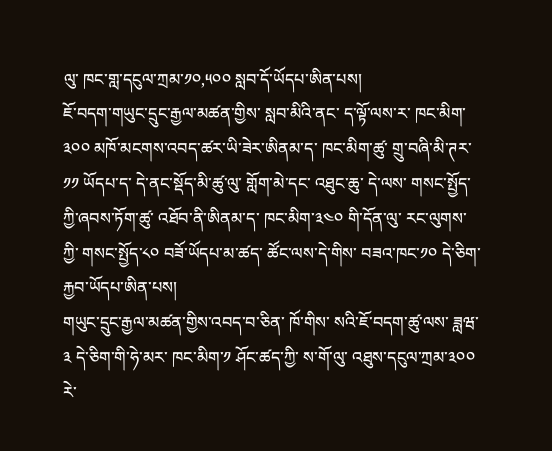ལུ་ ཁང་གླ་དངུལ་ཀྲམ་༡༠,༥༠༠ སླབ་དོ་ཡོདཔ་ཨིན་པས།
ཇོ་བདག་གཡུང་དྲུང་རྒྱལ་མཚན་གྱིས་ སླབ་མིའི་ནང་ ད་ལྟོ་ལས་ར་ ཁང་མིག་༣༠༠ མཁོ་མངགས་འབད་ཚར་ཡི་ཟེར་ཨིནམ་ད་ ཁང་མིག་ཚུ་ གྲུ་བཞི་མི་ཊར་༡༡ ཡོདཔ་ད་ དེ་ནང་སྡོད་མི་ཚུ་ལུ་ གློག་མེ་དང་ འཐུང་ཆུ་ དེ་ལས་ གསང་སྤྱོད་ཀྱི་ཞབས་ཏོག་ཚུ་ འཐོབ་ནི་ཨིནམ་ད་ ཁང་མིག་༣༤༠ གི་དོན་ལུ་ རང་ལུགས་ཀྱི་ གསང་སྤྱོད་༨༠ བཟོ་ཡོདཔ་མ་ཚད་ ཚོང་ལས་དེ་གིས་ བཟའ་ཁང་༡༠ དེ་ཅིག་ རྐྱབ་ཡོདཔ་ཨིན་པས།
གཡུང་དྲུང་རྒྱལ་མཚན་གྱིས་འབད་བ་ཅིན་ ཁོ་གིས་ སའི་ཇོ་བདག་ཚུ་ལས་ ཟླཝ་༣ དེ་ཅིག་གི་ཧེ་མར་ ཁང་མིག་༡ ཤོང་ཚད་ཀྱི་ ས་གོ་ལུ་ འཐུས་དངུལ་ཀྲམ་༣༠༠ རེ་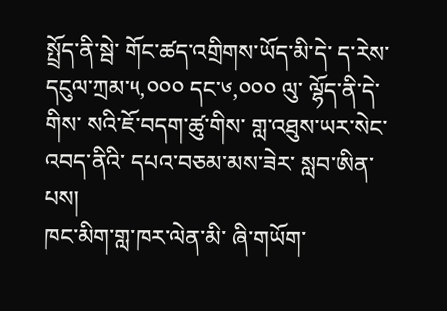སྤྲོད་ནི་སྦེ་ གོང་ཚད་འགྲིགས་ཡོད་མི་དེ་ ད་རེས་ དངུལ་ཀྲམ་༥,༠༠༠ དང་༦,༠༠༠ ལུ་ ལྷོད་ནི་དེ་གིས་ སའི་ཇོ་བདག་ཚུ་གིས་ གླ་འཐུས་ཡར་སེང་འབད་ནིའི་ དཔའ་བཅམ་མས་ཟེར་ སླབ་ཨིན་པས།
ཁང་མིག་གླ་ཁར་ལེན་མི་ ཞི་གཡོག་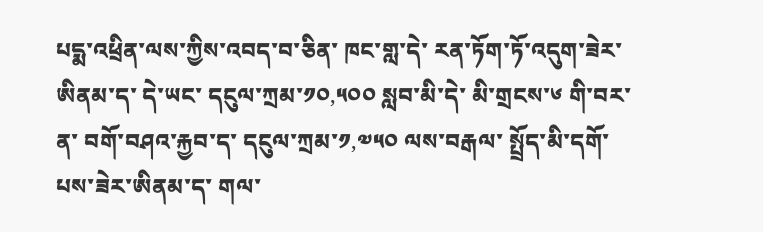པདྨ་འཕྲིན་ལས་ཀྱིས་འབད་བ་ཅིན་ ཁང་གླ་དེ་ རན་ཏོག་ཏོ་འདུག་ཟེར་ཨིནམ་ད་ དེ་ཡང་ དངུལ་ཀྲམ་༡༠,༥༠༠ སླབ་མི་དེ་ མི་གྲངས་༦ གི་བར་ན་ བགོ་བཤའ་རྐྱབ་ད་ དངུལ་ཀྲམ་༡,༧༥༠ ལས་བརྒལ་ སྤྲོད་མི་དགོ་པས་ཟེར་ཨིནམ་ད་ གལ་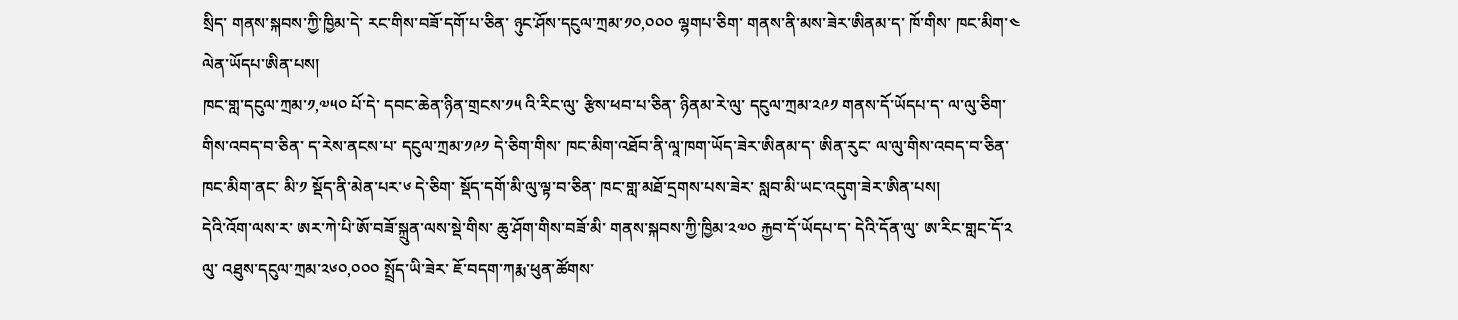སྲིད་ གནས་སྐབས་ཀྱི་ཁྱིམ་དེ་ རང་གིས་བཟོ་དགོ་པ་ཅིན་ ཉུང་ཤོས་དངུལ་ཀྲམ་༡༠,༠༠༠ ལྷགཔ་ཅིག་ གནས་ནི་མས་ཟེར་ཨིནམ་ད་ ཁོ་གིས་ ཁང་མིག་༤ ལེན་ཡོདཔ་ཨིན་པས།
ཁང་གླ་དངུལ་ཀྲམ་༡,༧༥༠ པོ་དེ་ དབང་ཆེན་ཉིན་གྲངས་༡༥ འི་རིང་ལུ་ རྩིས་ཕབ་པ་ཅིན་ ཉིནམ་རེ་ལུ་ དངུལ་ཀྲམ་༢༩༡ གནས་དོ་ཡོདཔ་ད་ ལ་ལུ་ཅིག་གིས་འབད་བ་ཅིན་ ད་རེས་ནངས་པ་ དངུལ་ཀྲམ་༡༩༡ དེ་ཅིག་གིས་ ཁང་མིག་འཐོབ་ནི་ལཱ་ཁག་ཡོད་ཟེར་ཨིནམ་ད་ ཨིན་རུང་ ལ་ལུ་གིས་འབད་བ་ཅིན་ ཁང་མིག་ནང་ མི་༡ སྡོད་ནི་མེན་པར་༦ དེ་ཅིག་ སྡོད་དགོ་མི་ལུ་ལྟ་བ་ཅིན་ ཁང་གླ་མཐོ་དྲགས་པས་ཟེར་ སླབ་མི་ཡང་འདུག་ཟེར་ཨིན་པས།
དེའི་འོག་ལས་ར་ ཨར་ཀེ་པི་ཨོ་བཟོ་སྐྲུན་ལས་སྡེ་གིས་ ཆུ་ཤོག་གིས་བཟོ་མི་ གནས་སྐབས་ཀྱི་ཁྱིམ་༢༧༠ རྐྱབ་དོ་ཡོདཔ་ད་ དེའི་དོན་ལུ་ ཨ་རིང་གླང་དོ་༢ ལུ་ འཐུས་དངུལ་ཀྲམ་༢༦༠,༠༠༠ སྤྲོད་ཡི་ཟེར་ ཇོ་བདག་ཀརྨ་ཕུན་ཚོགས་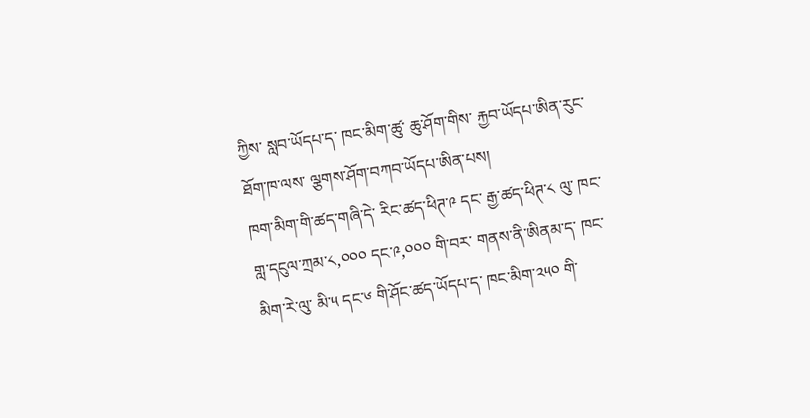ཀྱིས་ སླབ་ཡོདཔ་ད་ ཁང་མིག་ཚུ་ ཆུ་ཤོག་གིས་ རྐྱབ་ཡོདཔ་ཨིན་རུང་ ཐོག་ཁ་ལས་ ལྕགས་ཤོག་བཀབ་ཡོདཔ་ཨིན་པས།
ཁག་མིག་གི་ཚད་གཞི་དེ་ རིང་ཚད་ཕིཊ་༩ དང་ རྒྱ་ཚད་ཕིཊ་༨ ལུ་ ཁང་གླ་དངུལ་ཀྲམ་༨,༠༠༠ དང་༩,༠༠༠ གི་བར་ གནས་ནི་ཨིནམ་ད་ ཁང་མིག་རེ་ལུ་ མི་༥ དང་༦ གི་ཤོང་ཚད་ཡོདཔ་ད་ ཁང་མིག་༢༥༠ གི་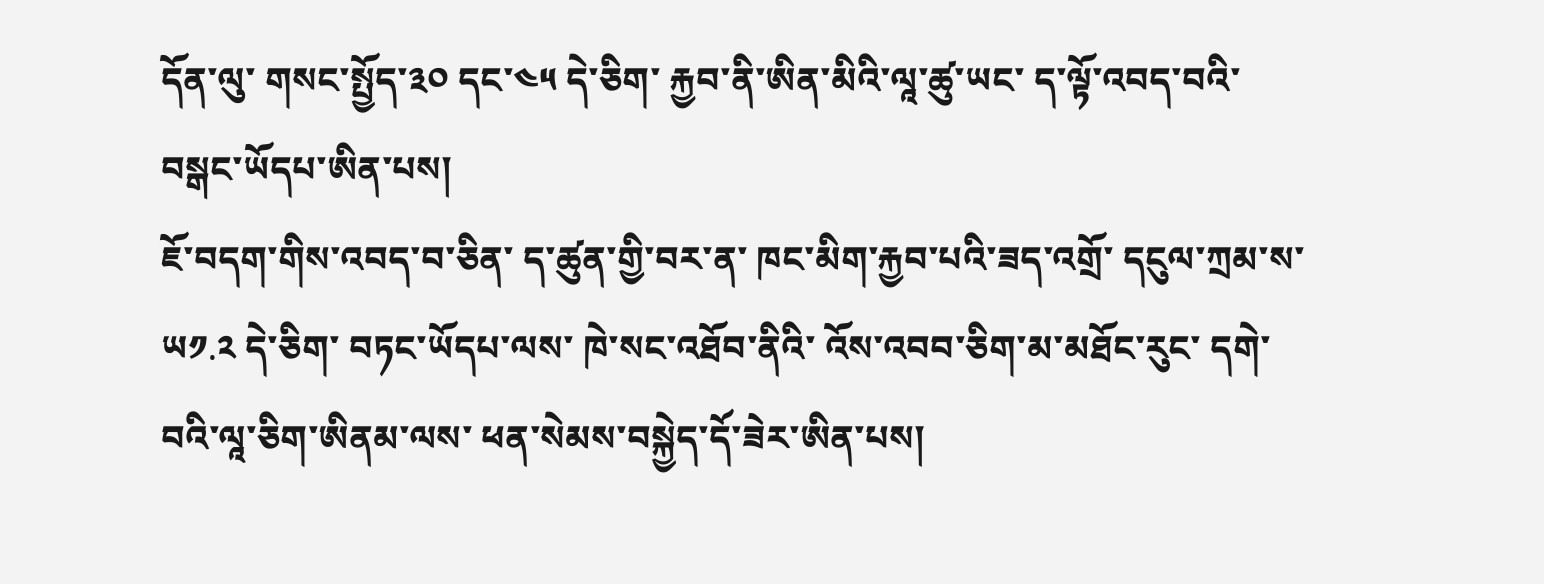དོན་ལུ་ གསང་སྤྱོད་༣༠ དང་༤༥ དེ་ཅིག་ རྐྱབ་ནི་ཨིན་མིའི་ལཱ་ཚུ་ཡང་ ད་ལྟོ་འབད་བའི་བསྒང་ཡོདཔ་ཨིན་པས།
ཇོ་བདག་གིས་འབད་བ་ཅིན་ ད་ཚུན་གྱི་བར་ན་ ཁང་མིག་རྐྱབ་པའི་ཟད་འགྲོ་ དངུལ་ཀྲམ་ས་ཡ༡.༢ དེ་ཅིག་ བཏང་ཡོདཔ་ལས་ ཁེ་སང་འཐོབ་ནིའི་ འོས་འབབ་ཅིག་མ་མཐོང་རུང་ དགེ་བའི་ལཱ་ཅིག་ཨིནམ་ལས་ ཕན་སེམས་བསྐྱེད་དོ་ཟེར་ཨིན་པས།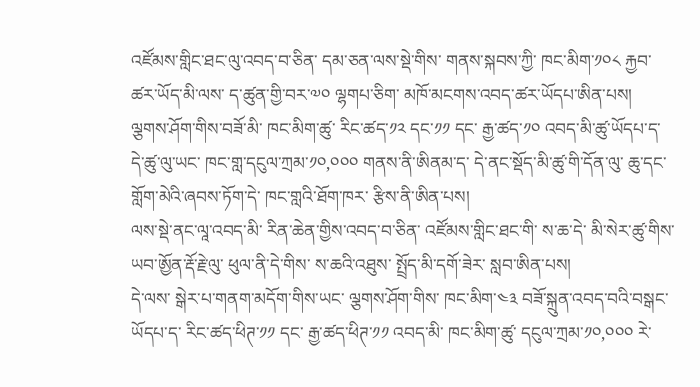འཛོམས་གླིང་ཐང་ལུ་འབད་བ་ཅིན་ དམ་ཅན་ལས་སྡེ་གིས་ གནས་སྐབས་ཀྱི་ ཁང་མིག་༡༠༨ རྐྱབ་ཚར་ཡོད་མི་ལས་ ད་ཚུན་གྱི་བར་༧༠ ལྷགཔ་ཅིག་ མཁོ་མངགས་འབད་ཚར་ཡོདཔ་ཨིན་པས།
ལྕགས་ཤོག་གིས་བཟོ་མི་ ཁང་མིག་ཚུ་ རིང་ཚད་༡༢ དང་༡༡ དང་ རྒྱ་ཚད་༡༠ འབད་མི་ཚུ་ཡོདཔ་ད་ དེ་ཚུ་ལུ་ཡང་ ཁང་གླ་དངུལ་ཀྲམ་༡༠,༠༠༠ གནས་ནི་ཨིནམ་ད་ དེ་ནང་སྡོད་མི་ཚུ་གི་དོན་ལུ་ ཆུ་དང་ གློག་མེའི་ཞབས་ཏོག་དེ་ ཁང་གླའི་ཐོག་ཁར་ རྩིས་ནི་ཨིན་པས།
ལས་སྡེ་ནང་ལཱ་འབད་མི་ རིན་ཆེན་གྱིས་འབད་བ་ཅིན་ འཛོམས་གླིང་ཐང་གི་ ས་ཆ་དེ་ མི་སེར་ཚུ་གིས་ ཡབ་ཨྱོན་རྡོ་རྗེ་ལུ་ ཕུལ་ནི་དེ་གིས་ ས་ཆའི་འཐུས་ སྤྲོད་མི་དགོ་ཟེར་ སླབ་ཨིན་པས།
དེ་ལས་ སྒེར་པ་གནག་མདོག་གིས་ཡང་ ལྕགས་ཤོག་གིས་ ཁང་མིག་༤༣ བཟོ་སྐྲུན་འབད་བའི་བསྒང་ཡོདཔ་ད་ རིང་ཚད་ཕིཊ་༡༡ དང་ རྒྱ་ཚད་ཕིཊ་༡༡ འབད་མི་ ཁང་མིག་ཚུ་ དངུལ་ཀྲམ་༡༠,༠༠༠ རེ་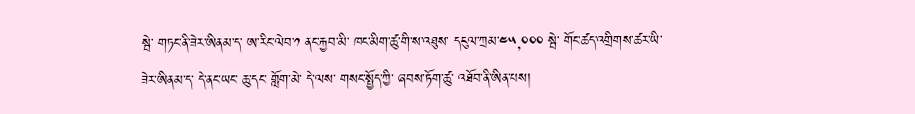སྦེ་ གཏང་ནི་ཟེར་ཨིནམ་ད་ ཨ་རིང་ལེབ་༡ ནང་རྐྱབ་མི་ ཁང་མིག་ཚུ་གི་ས་འཐུས་ དངུལ་ཀྲམ་༤༥,༠༠༠ སྦེ་ གོང་ཚད་འགྲིགས་ཚར་ཡི་ཟེར་ཨིནམ་ད་ དེ་ནང་ཡང་ ཆུ་དང་ གློག་མེ་ དེ་ལས་ གསང་སྤྱོད་ཀྱི་ ཞབས་ཏོག་ཚུ་ འཐོབ་ནི་ཨིན་པས།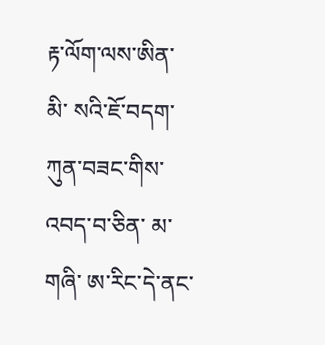རྟ་ལོག་ལས་ཨིན་མི་ སའི་ཇོ་བདག་ ཀུན་བཟང་གིས་འབད་བ་ཅིན་ མ་གཞི་ ཨ་རིང་དེ་ནང་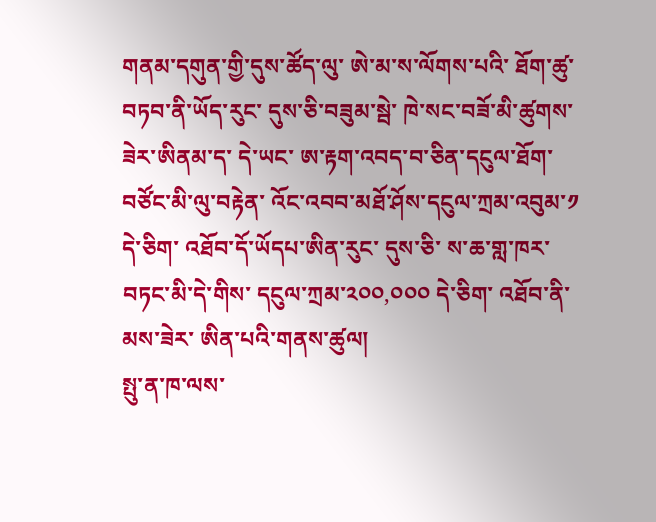གནམ་དགུན་གྱི་དུས་ཚོད་ལུ་ ཨེ་མ་ས་ལོགས་པའི་ ཐོག་ཚུ་བཏབ་ནི་ཡོད་རུང་ དུས་ཅི་བཟུམ་སྦེ་ ཁེ་སང་བཟོ་མི་ཚུགས་ཟེར་ཨིནམ་ད་ དེ་ཡང་ ཨ་རྟག་འབད་བ་ཅིན་དངུལ་ཐོག་བཙོང་མི་ལུ་བརྟེན་ འོང་འབབ་མཐོ་ཤོས་དངུལ་ཀྲམ་འབུམ་༡ དེ་ཅིག་ འཐོབ་དོ་ཡོདཔ་ཨིན་རུང་ དུས་ཅི་ ས་ཆ་གླ་ཁར་བཏང་མི་དེ་གིས་ དངུལ་ཀྲམ་༢༠༠,༠༠༠ དེ་ཅིག་ འཐོབ་ནི་མས་ཟེར་ ཨིན་པའི་གནས་ཚུལ།
སྤུ་ན་ཁ་ལས་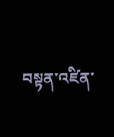བསྟན་འཛིན་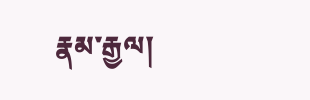རྣམ་རྒྱལ།